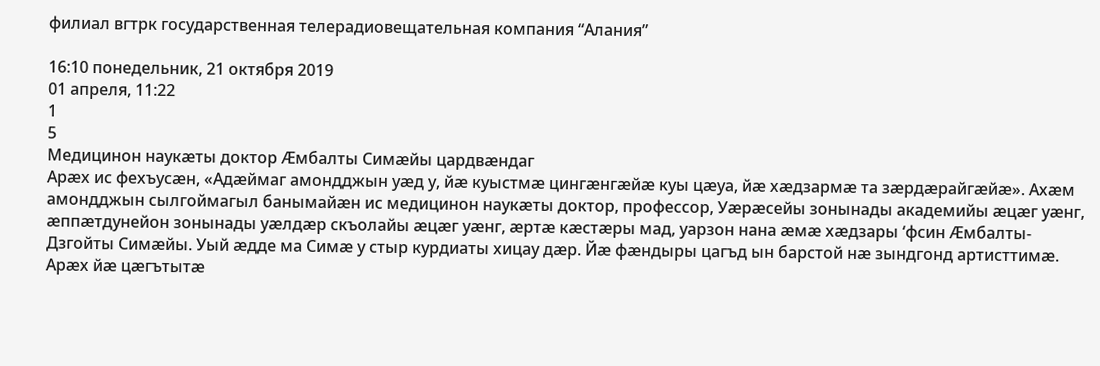филиал вгтрк государственная телерадиовещательная компания “Алания”

16:10 понедельник, 21 октября 2019
01 апреля, 11:22
1
5
Медицинон наукæты доктор Æмбалты Симæйы цардвæндаг
Арæх ис фехъусæн, «Адæймаг амондджын уæд у, йæ куыстмæ цингæнгæйæ куы цæуа, йæ хæдзармæ та зæрдæрайгæйæ». Ахæм амондджын сылгоймагыл банымайæн ис медицинон наукæты доктор, профессор, Уæрæсейы зонынады академийы æцæг уæнг, æппæтдунейон зонынады уæлдæр скъолайы æцæг уæнг, æртæ кæстæры мад, уарзон нана æмæ хæдзары ‘фсин Æмбалты-Дзгойты Симæйы. Уый æдде ма Симæ у стыр курдиаты хицау дæр. Йæ фæндыры цагъд ын барстой нæ зындгонд артисттимæ. Арæх йæ цæгътытæ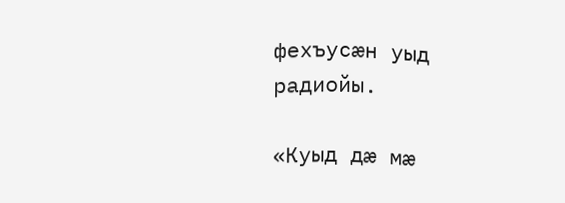фехъусæн уыд радиойы.

«Куыд дæ мæ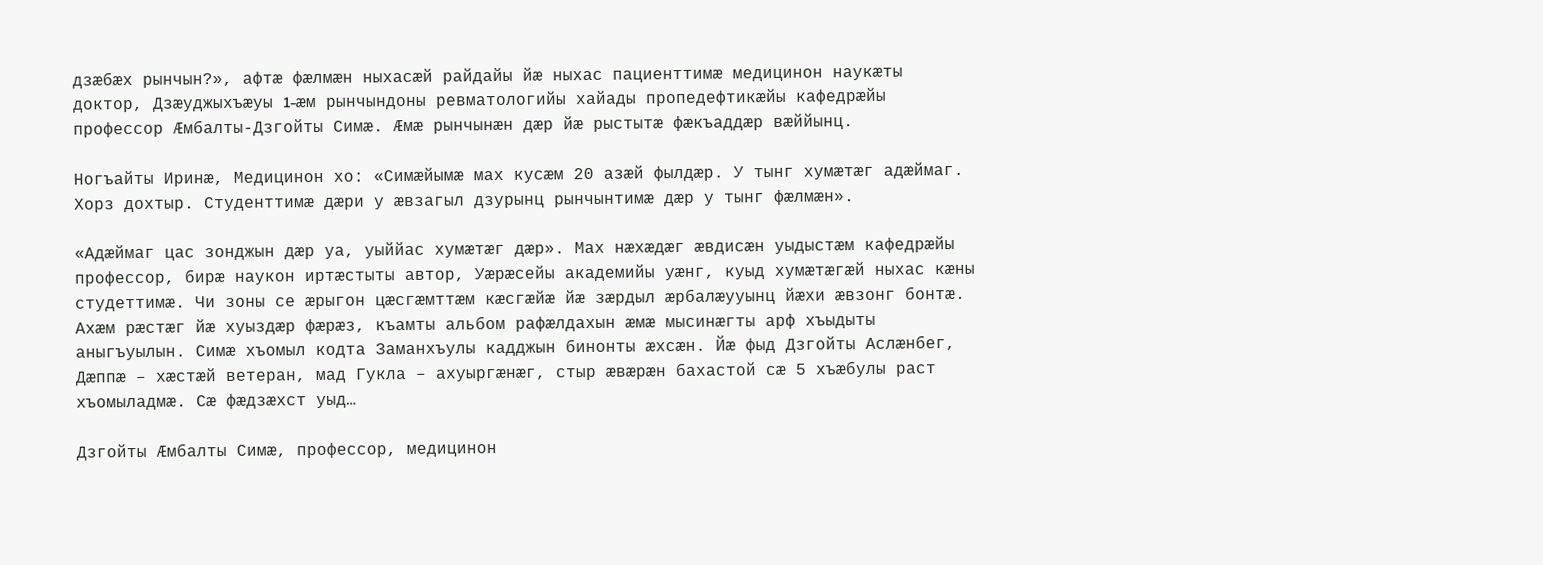дзæбæх рынчын?», афтæ фæлмæн ныхасæй райдайы йæ ныхас пациенттимæ медицинон наукæты доктор, Дзæуджыхъæуы 1-æм рынчындоны ревматологийы хайады пропедефтикæйы кафедрæйы профессор Æмбалты-Дзгойты Симæ. Æмæ рынчынæн дæр йæ рыстытæ фæкъаддæр вæййынц.

Ногъайты Иринæ, Медицинон хо: «Симæйымæ мах кусæм 20 азæй фылдæр. У тынг хумæтæг адæймаг. Хорз дохтыр. Студенттимæ дæри у æвзагыл дзурынц рынчынтимæ дæр у тынг фæлмæн».

«Адæймаг цас зонджын дæр уа, уыййас хумæтæг дæр». Мах нæхæдæг æвдисæн уыдыстæм кафедрæйы профессор, бирæ наукон иртæстыты автор, Уæрæсейы академийы уæнг, куыд хумæтæгæй ныхас кæны студеттимæ. Чи зоны се æрыгон цæсгæмттæм кæсгæйæ йæ зæрдыл æрбалæууынц йæхи æвзонг бонтæ. Ахæм рæстæг йæ хуыздæр фæрæз, къамты альбом рафæлдахын æмæ мысинæгты арф хъыдыты аныгъуылын. Симæ хъомыл кодта Заманхъулы кадджын бинонты æхсæн. Йæ фыд Дзгойты Аслæнбег, Дæппæ – хæстæй ветеран, мад Гукла – ахуыргæнæг, стыр æвæрæн бахастой сæ 5 хъæбулы раст хъомыладмæ. Сæ фæдзæхст уыд…

Дзгойты Æмбалты Симæ, профессор, медицинон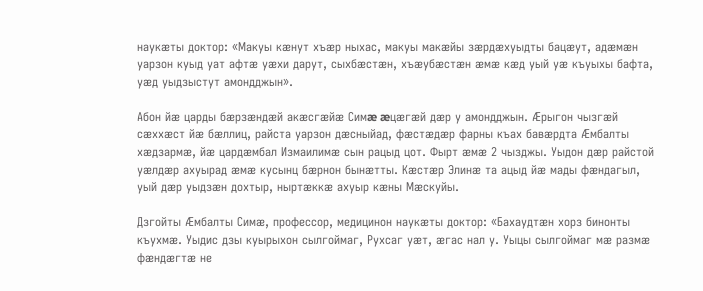наукæты доктор: «Макуы кæнут хъæр ныхас, макуы макæйы зæрдæхуыдты бацæут, адæмæн уарзон куыд уат афтæ уæхи дарут, сыхбæстæн, хъæубæстæн æмæ кæд уый уæ къуыхы бафта, уæд уыдзыстут амондджын».

Абон йæ царды бæрзæндæй акæсгæйæ Симæ æцæгæй дæр у амондджын. Æрыгон чызгæй сæххæст йæ бæллиц, райста уарзон дæсныйад, фæстæдæр фарны къах бавæрдта Æмбалты хæдзармæ, йæ цардæмбал Измаилимæ сын рацыд цот. Фырт æмæ 2 чызджы. Уыдон дæр райстой уæлдæр ахуырад æмæ кусынц бæрнон бынæтты. Кæстæр Элинæ та ацыд йæ мады фæндагыл, уый дæр уыдзæн дохтыр, ныртæккæ ахуыр кæны Мæскуйы.

Дзгойты Æмбалты Симæ, профессор, медицинон наукæты доктор: «Бахаудтæн хорз бинонты къухмæ. Уыдис дзы куырыхон сылгоймаг, Рухсаг уæт, æгас нал у. Уыцы сылгоймаг мæ размæ фæндæгтæ не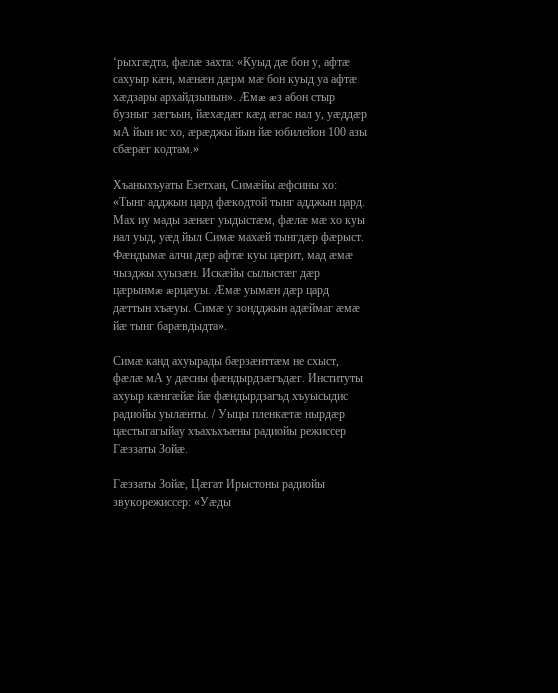‘рыхгæдта, фæлæ захта: «Куыд дæ бон у, афтæ сахуыр кæн, мæнæн дæрм мæ бон куыд уа афтæ хæдзары архайдзынын». Æмæ æз абон стыр бузныг зæгъын, йæхæдæг кæд æгас нал у, уæддæр мА йын ис хо, æрæджы йын йæ юбилейон 100 азы сбæрæг кодтам.»

Хъаныхъуаты Езетхан, Симæйы æфсины хо: «Тынг адджын цард фæкодтой тынг адджын цард. Мах иу мады зæнæг уыдыстæм, фæлæ мæ хо куы нал уыд, уæд йыл Симæ махæй тынгдæр фæрыст. Фæндымæ алчи дæр афтæ куы цæрит, мад æмæ чызджы хуызæн. Искæйы сылыстæг дæр цæрынмæ æрцæуы. Æмæ уымæн дæр цард дæттын хъæуы. Симæ у зондджын адæймаг æмæ йæ тынг барæвдыдта».

Симæ канд ахуырады бæрзæнттæм не схыст, фæлæ мА у дæсны фæндырдзæгъдæг. Институты ахуыр кæнгæйæ йæ фæндырдзагъд хъуысыдис радиойы уылæнты. / Уыцы пленкæтæ нырдæр цæстыгагыйау хъахъхъæны радиойы режиссер Гæззаты Зойæ.

Гæззаты Зойæ, Цæгат Ирыстоны радиойы звукорежиссер: «Уæды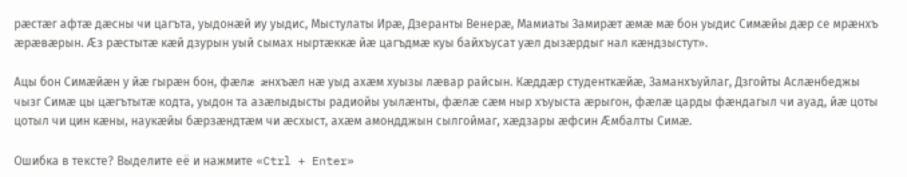рæстæг афтæ дæсны чи цагъта, уыдонæй иу уыдис, Мыстулаты Ирæ, Дзеранты Венерæ, Мамиаты Замирæт æмæ мæ бон уыдис Симæйы дæр се мрæнхъ æрæвæрын. Æз рæстытæ кæй дзурын уый сымах ныртæккæ йæ цагъдмæ куы байхъусат уæл дызæрдыг нал кæндзыстут».

Ацы бон Симæйæн у йæ гырæн бон, фæлæ æнхъæл нæ уыд ахæм хуызы лæвар райсын. Кæддæр студенткæйæ, Заманхъуйлаг, Дзгойты Аслæнбеджы чызг Симæ цы цæгътытæ кодта, уыдон та азæлыдысты радиойы уылæнты, фæлæ сæм ныр хъуыста æрыгон, фæлæ царды фæндагыл чи ауад, йæ цоты цотыл чи цин кæны, наукæйы бæрзæндтæм чи æсхыст, ахæм амондджын сылгоймаг, хæдзары æфсин Æмбалты Симæ.

Ошибка в тексте? Выделите её и нажмите «Ctrl + Enter»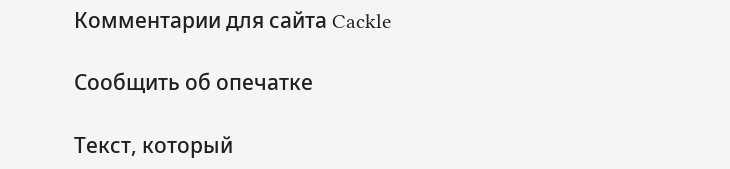Комментарии для сайта Cackle

Сообщить об опечатке

Текст, который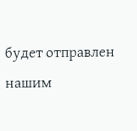будет отправлен нашим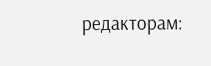редакторам: